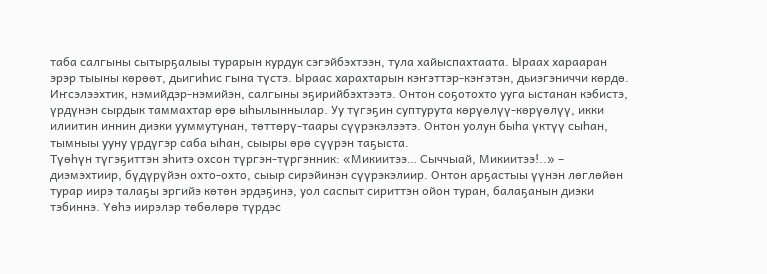таба салгыны сытырҕалыы турарын курдук сэгэйбэхтээн, тула хайыспахтаата. Ыраах харааран эрэр тыыны көрөөт, дьигиһис гына түстэ. Ыраас харахтарын кэҥэттэр-кэҥэтэн, дьиэгэниччи көрдө. Иҥсэлээхтик, нэмийдэр-нэмийэн, салгыны эҕирийбэхтээтэ. Онтон соҕотохто ууга ыстанан кэбистэ, үрдүнэн сырдык таммахтар өрө ыһылыннылар. Уу түгэҕин суптурута көрүөлүү-көрүөлүү, икки илиитин иннин диэки ууммутунан, төттөрү-таары сүүрэкэлээтэ. Онтон уолун быһа үктүү сыһан, тымныы ууну үрдүгэр саба ыһан, сыыры өрө сүүрэн таҕыста.
Түөһүн түгэҕиттэн эһитэ охсон түргэн-түргэнник: «Микиитээ… Сыччыай, Микиитээ!..» – диэмэхтиир, бүдүрүйэн охто-охто, сыыр сирэйинэн сүүрэкэлиир. Онтон арҕастыы үүнэн лөглөйөн турар иирэ талаҕы эргийэ көтөн эрдэҕинэ, уол саспыт сириттэн ойон туран, балаҕанын диэки тэбиннэ. Үөһэ иирэлэр төбөлөрө түрдэс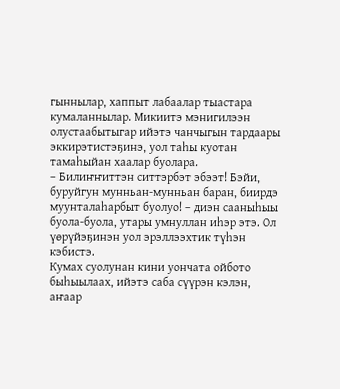гыннылар, хаппыт лабаалар тыастара кумаланнылар. Микиитэ мэнигилээн олустаабытыгар ийэтэ чанчыгын тардаары эккирэтистэҕинэ, уол таһы куотан тамаһыйан хаалар буолара.
– Билиҥҥиттэн ситтэрбэт эбээт! Бэйи, буруйгун мунньан-мунньан баран, биирдэ муунталаһарбыт буолуо! – диэн сааныһыы буола-буола, утары умнуллан иһэр этэ. Ол үөрүйэҕинэн уол эрэллээхтик түһэн кэбистэ.
Кумах суолунан кини уончата ойбото быһыылаах, ийэтэ саба сүүрэн кэлэн, аҥаар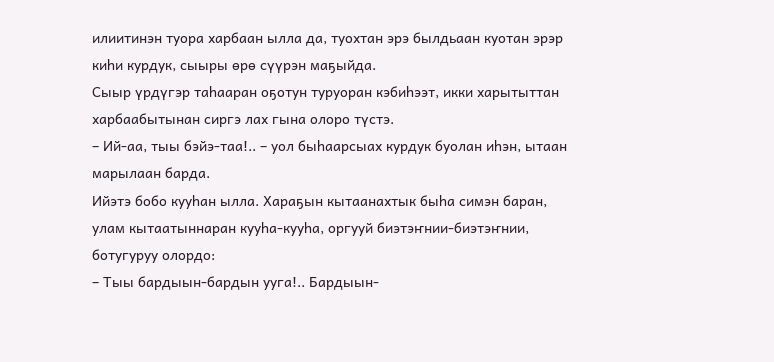илиитинэн туора харбаан ылла да, туохтан эрэ былдьаан куотан эрэр киһи курдук, сыыры өрө сүүрэн маҕыйда.
Сыыр үрдүгэр таһааран оҕотун туруоран кэбиһээт, икки харытыттан харбаабытынан сиргэ лах гына олоро түстэ.
– Ий-аа, тыы бэйэ-таа!.. – уол быһаарсыах курдук буолан иһэн, ытаан марылаан барда.
Ийэтэ бобо кууһан ылла. Хараҕын кытаанахтык быһа симэн баран, улам кытаатыннаран кууһа-кууһа, оргууй биэтэҥнии-биэтэҥнии, ботугуруу олордо:
– Тыы бардыын-бардын ууга!.. Бардыын-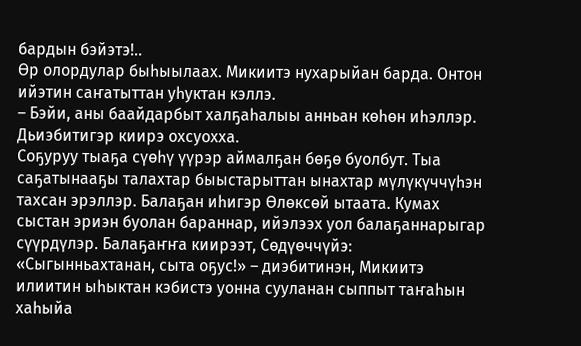бардын бэйэтэ!..
Өр олордулар быһыылаах. Микиитэ нухарыйан барда. Онтон ийэтин саҥатыттан уһуктан кэллэ.
– Бэйи, аны баайдарбыт халҕаһалыы анньан көһөн иһэллэр. Дьиэбитигэр киирэ охсуохха.
Соҕуруу тыаҕа сүөһү үүрэр аймалҕан бөҕө буолбут. Тыа саҕатынааҕы талахтар быыстарыттан ынахтар мүлүкүччүһэн тахсан эрэллэр. Балаҕан иһигэр Өлөксөй ытаата. Кумах сыстан эриэн буолан бараннар, ийэлээх уол балаҕаннарыгар сүүрдүлэр. Балаҕаҥҥа киирээт, Сөдүөччүйэ: «Сыгынньахтанан, сыта оҕус!» – диэбитинэн, Микиитэ илиитин ыһыктан кэбистэ уонна сууланан сыппыт таҥаһын хаһыйа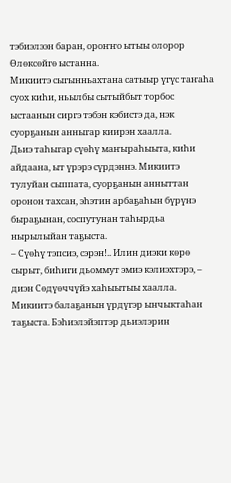тэбиэлээн баран, ороҥҥо ытыы олорор Өлөксөйгө ыстанна.
Микиитэ сыгынньахтана сатыыр үгүс таҥаһа суох киһи, ньылбы сытыйбыт торбос ыстаанын сиргэ тэбэн кэбистэ да, нэк суорҕанын анныгар киирэн хаалла.
Дьиэ таһыгар сүөһү маҥыраһыыта, киһи айдаана, ыт үрэрэ сүрдэннэ. Микиитэ тулуйан сыппата, суорҕанын анныттан оронон тахсан, эһэтин арбаҕаһын бүрүнэ быраҕынан, соспутунан таһырдьа нырылыйан таҕыста.
– Сүөһү тэпсиэ, сэрэн!.. Илин диэки көрө сырыт, биһиги дьоммут эмиэ кэлиэхтэрэ, – диэн Сөдүөччүйэ хаһыытыы хаалла.
Микиитэ балаҕанын үрдүгэр ынчыктаһан таҕыста. Бэһиэлэйэптэр дьиэлэрин